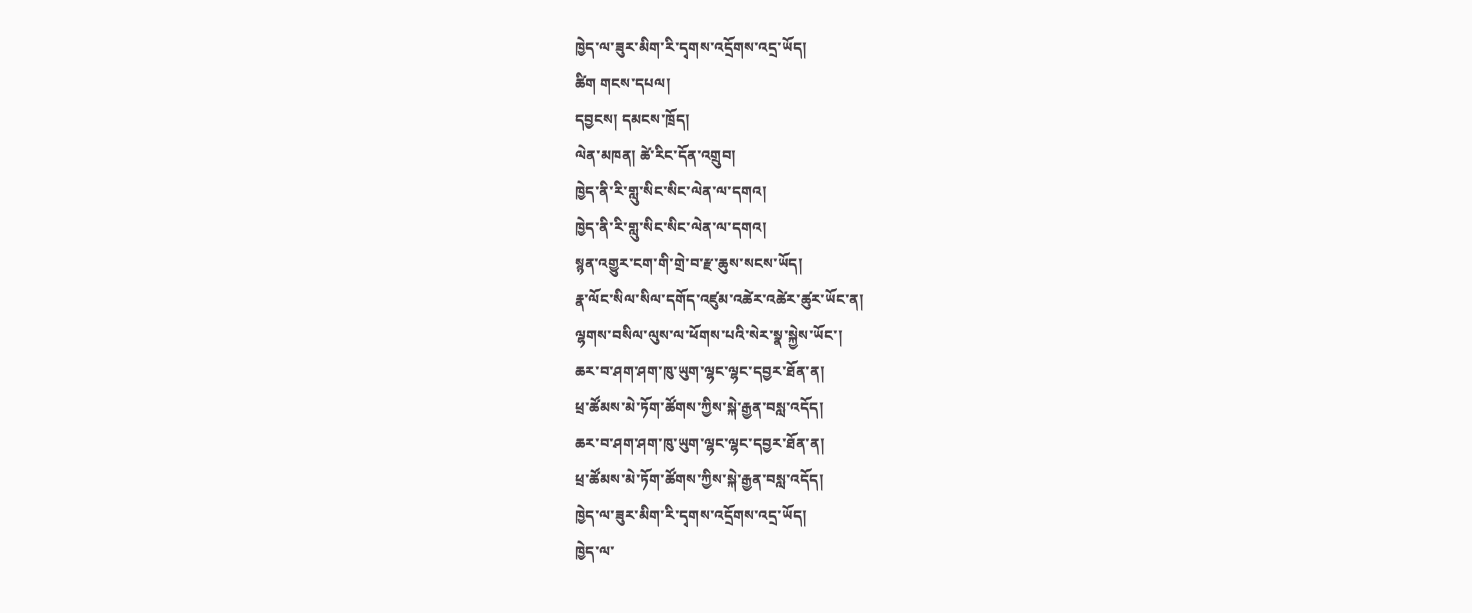ཁྱེད་ལ་ཟུར་མིག་རི་དྭགས་འདྲོགས་འདྲ་ཡོད།
ཚིག གངས་དཔལ།
དབྱངས། དམངས་ཁྲོད།
ལེན་མཁན། ཚེ་རིང་དོན་འགྲུབ།
ཁྱེད་ནི་རི་གླུ་སིང་སིང་ལེན་ལ་དགའ།
ཁྱེད་ནི་རི་གླུ་སིང་སིང་ལེན་ལ་དགའ།
སྙན་འགྱུར་ངག་གི་གྲེ་བ་རྫ་ཆུས་སངས་ཡོད།
རྣ་ལོང་སིལ་སིལ་དགོད་འཛུམ་འཚེར་འཚེར་ཚུར་ཡོང་ན།
ལྷགས་བསིལ་ལུས་ལ་ཕོགས་པའི་སེར་སྣ་སྐྱེས་ཡོང་།
ཆར་བ་ཤག་ཤག་ཁུ་ཡུག་ལྷང་ལྷང་དབྱར་ཐོན་ན།
ཕྲ་ཚོམས་མེ་ཏོག་ཚོགས་ཀྱིས་སྐེ་རྒྱན་བསླ་འདོད།
ཆར་བ་ཤག་ཤག་ཁུ་ཡུག་ལྷང་ལྷང་དབྱར་ཐོན་ན།
ཕྲ་ཚོམས་མེ་ཏོག་ཚོགས་ཀྱིས་སྐེ་རྒྱན་བསླ་འདོད།
ཁྱེད་ལ་ཟུར་མིག་རི་དྭགས་འདྲོགས་འདྲ་ཡོད།
ཁྱེད་ལ་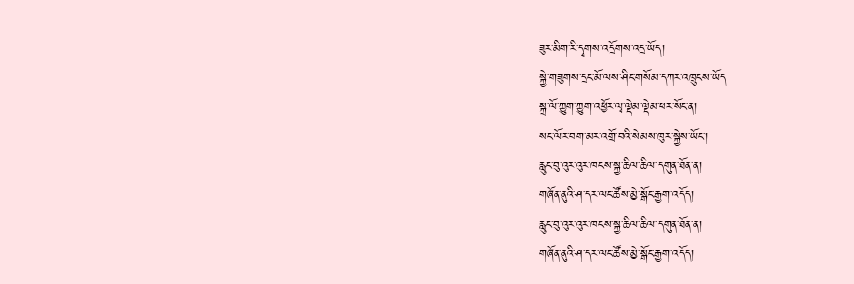ཟུར་མིག་རི་དྭགས་འདྲོགས་འདྲ་ཡོད།
སྐྱེ་གཟུགས་དྲང་མོ་ལས་ཤིང་གསོམ་དཀར་འཁྲུངས་ཡོད
སྐྲ་ལོ་ཀྱུག་ཀྱུག་འཕྱོར་ལྭ་ལྡེམ་ལྡེམ་ཕར་སོང་ན།
སང་ལོར་བག་མར་འགྲོ་བའི་སེམས་ཁུར་སྐྱེས་ཡོང་།
རླུང་བུ་འུར་འུར་ཁངས་སྐྱ་ཆིལ་ཆིལ་དགུན་ཐོན་ན།
གཞོན་ནུའི་ཤ་དར་ལང་ཚོས་མྱེ་སྒོང་རྒྱག་འདོད།
རླུང་བུ་འུར་འུར་ཁངས་སྐྱ་ཆིལ་ཆིལ་དགུན་ཐོན་ན།
གཞོན་ནུའི་ཤ་དར་ལང་ཚོས་མྱེ་སྒོང་རྒྱག་འདོད།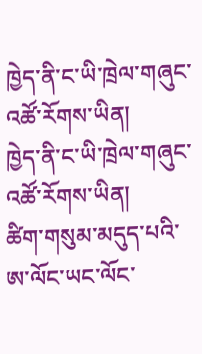ཁྱེད་ནི་ང་ཡི་ཁྲེལ་གཞུང་འཚོ་རོགས་ཡིན།
ཁྱེད་ནི་ང་ཡི་ཁྲེལ་གཞུང་འཚོ་རོགས་ཡིན།
ཚིག་གསུམ་མདུད་པའི་ཨ་ལོང་ཡང་ལོང་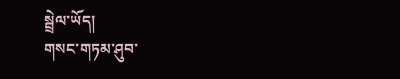སྦྲེལ་ཡོད།
གསང་གཏམ་ཤུབ་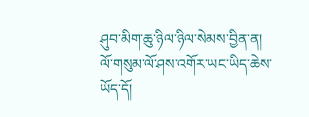ཤུབ་མིག་ཆུ་ཉིལ་ཉིལ་སེམས་བྱིན་ན།
ལོ་གསུམ་ལོ་ཤས་འགོར་ཡང་ཡིད་ཆེས་ཡོད་དོ།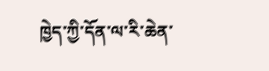ཁྱེད་ཀྱི་དོན་ལ་རི་ཆེན་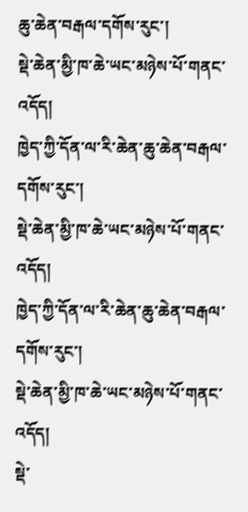ཆུ་ཆེན་བརྒལ་དགོས་རུང་།
སྡེ་ཆེན་མྱི་ཁ་ཆེ་ཡང་མཉེས་པོ་གནང་འདོད།
ཁྱེད་ཀྱི་དོན་ལ་རི་ཆེན་ཆུ་ཆེན་བརྒལ་དགོས་རུང་།
སྡེ་ཆེན་མྱི་ཁ་ཆེ་ཡང་མཉེས་པོ་གནང་འདོད།
ཁྱེད་ཀྱི་དོན་ལ་རི་ཆེན་ཆུ་ཆེན་བརྒལ་དགོས་རུང་།
སྡེ་ཆེན་མྱི་ཁ་ཆེ་ཡང་མཉེས་པོ་གནང་འདོད།
སྡེ་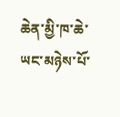ཆེན་མྱི་ཁ་ཆེ་ཡང་མཉེས་པོ་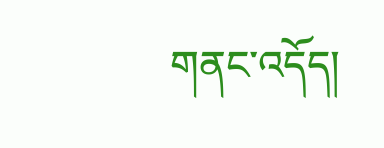གནང་འདོད།